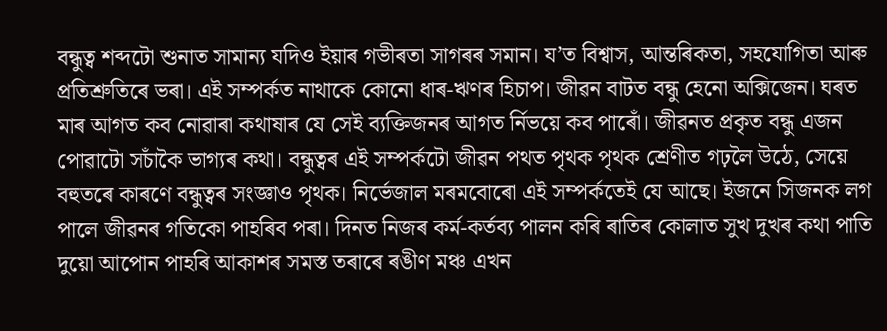বন্ধুত্ব শব্দটো শুনাত সামান্য যদিও ইয়াৰ গভীৰতা সাগৰৰ সমান। য’ত বিশ্বাস, আন্তৰিকতা, সহযোগিতা আৰু প্ৰতিশ্ৰুতিৰে ভৰা। এই সম্পৰ্কত নাথাকে কোনো ধাৰ-ঋণৰ হিচাপ। জীৱন বাটত বন্ধু হেনো অক্সিজেন। ঘৰত মাৰ আগত কব নোৱাৰা কথাষাৰ যে সেই ব্যক্তিজনৰ আগত ৰ্নিভয়ে কব পাৰোঁ। জীৱনত প্ৰকৃত বন্ধু এজন পোৱাটো সচাঁকৈ ভাগ্যৰ কথা। বন্ধুত্বৰ এই সম্পৰ্কটো জীৱন পথত পৃথক পৃথক শ্ৰেণীত গঢ়লৈ উঠে, সেয়ে বহুতৰে কাৰণে বন্ধুত্বৰ সংজ্ঞাও পৃথক। নিৰ্ভেজাল মৰমবোৰো এই সম্পৰ্কতেই যে আছে। ইজনে সিজনক লগ পালে জীৱনৰ গতিকো পাহৰিব পৰা। দিনত নিজৰ কৰ্ম-কৰ্তব্য পালন কৰি ৰাতিৰ কোলাত সুখ দুখৰ কথা পাতি দুয়ো আপোন পাহৰি আকাশৰ সমস্ত তৰাৰে ৰঙীণ মঞ্চ এখন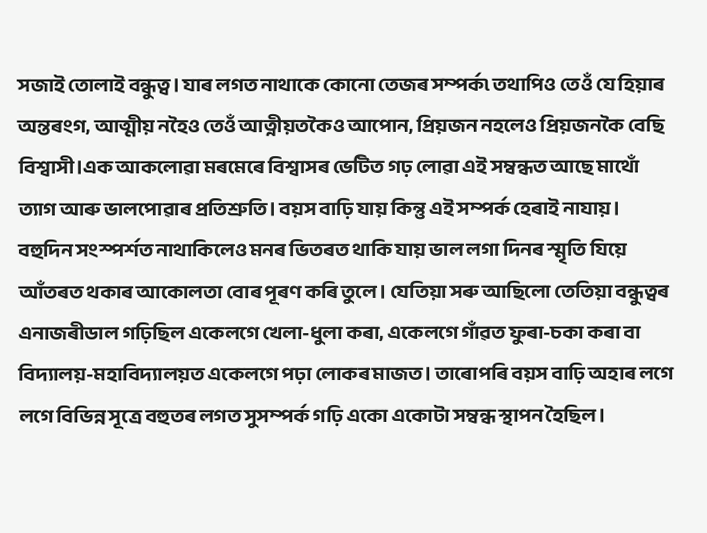সজাই তোলাই বন্ধুত্ব। যাৰ লগত নাথাকে কোনো তেজৰ সম্পৰ্ক৷ তথাপিও তেওঁ যে হিয়াৰ অন্তৰংগ, আত্মীয় নহৈও তেওঁ আত্নীয়তকৈও আপোন, প্ৰিয়জন নহলেও প্ৰিয়জনকৈ বেছি বিশ্বাসী।এক আকলোৱা মৰমেৰে বিশ্বাসৰ ভেটিত গঢ় লোৱা এই সম্বন্ধত আছে মাথোঁ ত্যাগ আৰু ভালপোৱাৰ প্ৰতিশ্ৰুতি। বয়স বাঢ়ি যায় কিন্তু এই সম্পৰ্ক হেৰাই নাযায়। বহুদিন সংস্পৰ্শত নাথাকিলেও মনৰ ভিতৰত থাকি যায় ভাল লগা দিনৰ স্মৃতি যিয়ে আঁতৰত থকাৰ আকোলতা বোৰ পূৰণ কৰি তুলে। যেতিয়া সৰু আছিলো তেতিয়া বন্ধুত্বৰ এনাজৰীডাল গঢ়িছিল একেলগে খেলা-ধুলা কৰা, একেলগে গাঁৱত ফুৰা-চকা কৰা বা বিদ্যালয়-মহাবিদ্যালয়ত একেলগে পঢ়া লোকৰ মাজত। তাৰোপৰি বয়স বাঢ়ি অহাৰ লগে লগে বিভিন্ন সূত্রে বহুতৰ লগত সুসম্পৰ্ক গঢ়ি একো একোটা সম্বন্ধ স্থাপন হৈছিল।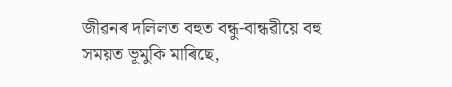জীৱনৰ দলিলত বহুত বন্ধু-বান্ধৱীয়ে বহু সময়ত ভূমুকি মাৰিছে,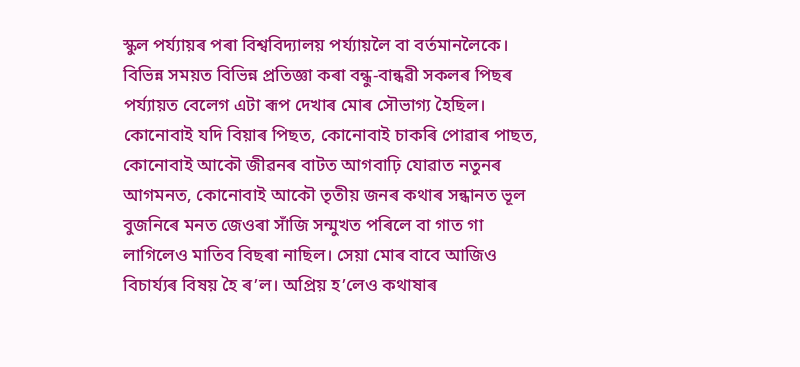স্কুল পৰ্য্যায়ৰ পৰা বিশ্ববিদ্যালয় পৰ্য্যায়লৈ বা বৰ্তমানলৈকে। বিভিন্ন সময়ত বিভিন্ন প্ৰতিজ্ঞা কৰা বন্ধু-বান্ধৱী সকলৰ পিছৰ পৰ্য্যায়ত বেলেগ এটা ৰূপ দেখাৰ মোৰ সৌভাগ্য হৈছিল। কোনোবাই যদি বিয়াৰ পিছত, কোনোবাই চাকৰি পোৱাৰ পাছত, কোনোবাই আকৌ জীৱনৰ বাটত আগবাঢ়ি যোৱাত নতুনৰ আগমনত, কোনোবাই আকৌ তৃতীয় জনৰ কথাৰ সন্ধানত ভূল বুজনিৰে মনত জেওৰা সাঁজি সন্মুখত পৰিলে বা গাত গা লাগিলেও মাতিব বিছৰা নাছিল। সেয়া মোৰ বাবে আজিও বিচাৰ্য্যৰ বিষয় হৈ ৰ’ল। অপ্ৰিয় হ’লেও কথাষাৰ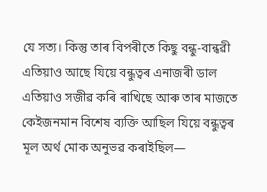যে সত্য। কিন্তু তাৰ বিপৰীতে কিছু বন্ধু-বান্ধৱী এতিয়াও আছে যিয়ে বন্ধুত্বৰ এনাজৰী ডাল এতিয়াও সজীৱ কৰি ৰাখিছে আৰু তাৰ মাজতে কেইজনমান বিশেষ ব্যক্তি আছিল যিয়ে বন্ধুত্বৰ মূল অৰ্থ মোক অনুভৱ কৰাইছিল—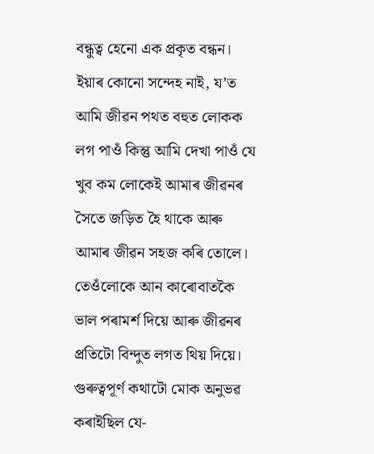বন্ধুত্ব হেনো এক প্ৰকৃত বন্ধন। ইয়াৰ কোনো সন্দেহ নাই, য’ত আমি জীৱন পথত বহুত লোকক লগ পাওঁ কিন্তু আমি দেখা পাওঁ যে খুব কম লোকেই আমাৰ জীৱনৰ সৈতে জড়িত হৈ থাকে আৰু আমাৰ জীৱন সহজ কৰি তোলে। তেওঁলোকে আন কাৰোবাতকৈ ভাল পৰামৰ্শ দিয়ে আৰু জীৱনৰ প্ৰতিটো বিন্দুত লগত থিয় দিয়ে। গুৰুত্বপূৰ্ণ কথাটো মোক অনুভৱ কৰাইছিল যে-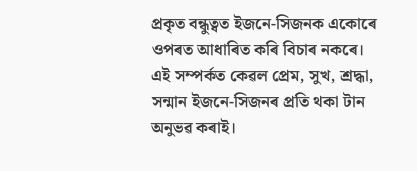প্ৰকৃত বন্ধুত্বত ইজনে-সিজনক একোৰে ওপৰত আধাৰিত কৰি বিচাৰ নকৰে। এই সম্পৰ্কত কেৱল প্ৰেম, সুখ, শ্ৰদ্ধা, সন্মান ইজনে-সিজনৰ প্ৰতি থকা টান অনুভৱ কৰাই।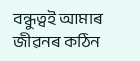বন্ধুত্বই আমাৰ জীৱনৰ কঠিন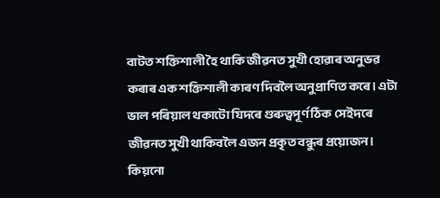বাটত শক্তিশালী হৈ থাকি জীৱনত সুখী হোৱাৰ অনুভৱ কৰাৰ এক শক্তিশালী কাৰণ দিবলৈ অনুপ্ৰাণিত কৰে। এটা ভাল পৰিয়াল থকাটো যিদৰে গুৰুত্বপূৰ্ণ ঠিক সেইদৰে জীৱনত সুখী থাকিবলৈ এজন প্ৰকৃত বন্ধুৰ প্ৰয়োজন। কিয়নো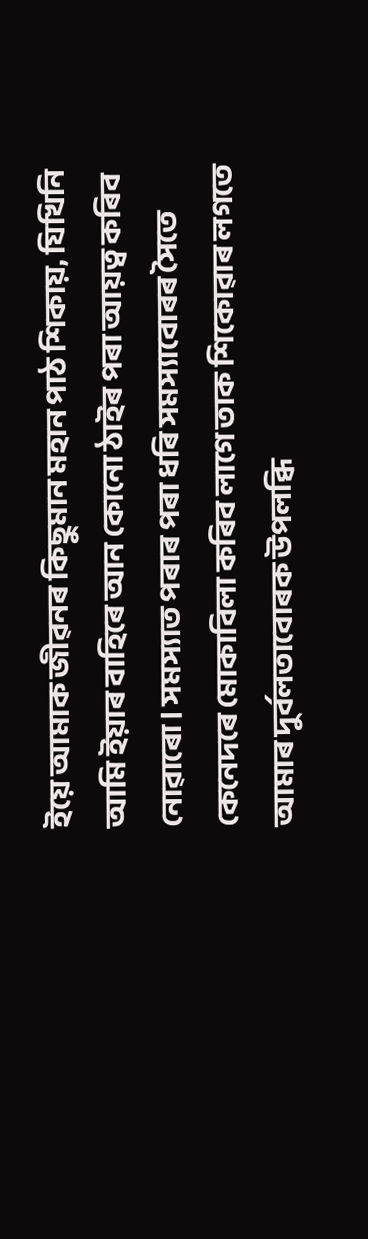ইয়ে আমাক জীৱনৰ কিছুমান মহান পাঠ শিকায়, যিখিনি আমি ইয়াৰ বাহিৰে আন কোনো ঠাইৰ পৰা আয়ত্ব কৰিব নোৱাৰো। সমস্যাত পৰাৰ পৰা ধৰি সমস্যাবোৰৰ সৈতে কেনেদৰে মোকাবিলা কৰিব লাগে তাক শিকোৱাৰ লগতে আমাৰ দুৰ্বলতাবোৰক উপলব্ধি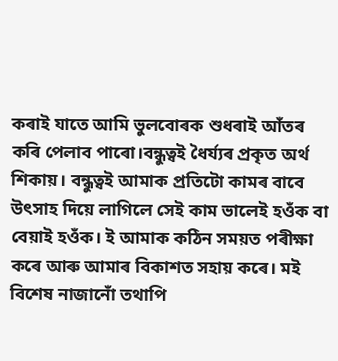কৰাই যাতে আমি ভুলবোৰক শুধৰাই আঁতৰ কৰি পেলাব পাৰো।বন্ধুত্বই ধৈৰ্য্যৰ প্ৰকৃত অৰ্থ শিকায়। বন্ধুত্বই আমাক প্ৰতিটো কামৰ বাবে উৎসাহ দিয়ে লাগিলে সেই কাম ভালেই হওঁক বা বেয়াই হওঁক। ই আমাক কঠিন সময়ত পৰীক্ষা কৰে আৰু আমাৰ বিকাশত সহায় কৰে। মই বিশেষ নাজানোঁ তথাপি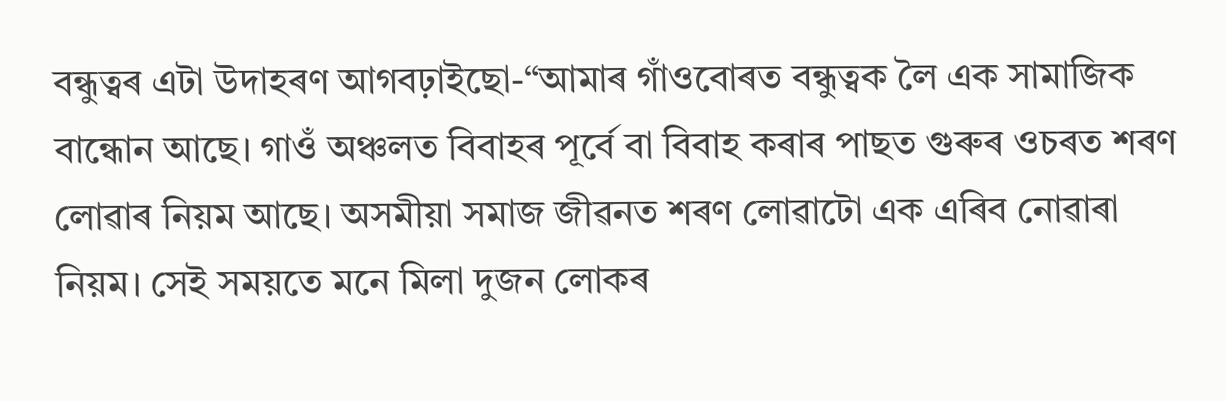বন্ধুত্বৰ এটা উদাহৰণ আগবঢ়াইছো-“আমাৰ গাঁওবোৰত বন্ধুত্বক লৈ এক সামাজিক বান্ধোন আছে। গাওঁ অঞ্চলত বিবাহৰ পূৰ্বে বা বিবাহ কৰাৰ পাছত গুৰুৰ ওচৰত শৰণ লোৱাৰ নিয়ম আছে। অসমীয়া সমাজ জীৱনত শৰণ লোৱাটো এক এৰিব নোৱাৰা নিয়ম। সেই সময়তে মনে মিলা দুজন লোকৰ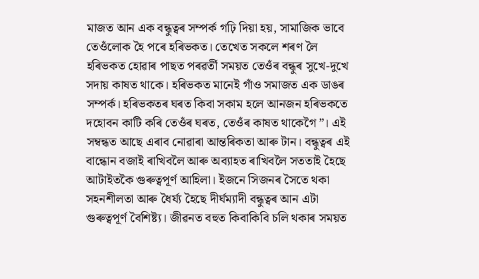মাজত আন এক বন্ধুত্বৰ সম্পৰ্ক গঢ়ি দিয়া হয়, সামাজিক ভাবে তেওঁলোক হৈ পৰে হৰিভকত। তেখেত সকলে শৰণ লৈ হৰিভকত হোৱাৰ পাছত পৰৱৰ্তী সময়ত তেওঁৰ বন্ধুৰ সুখে-দুখে সদায় কাষত থাকে। হৰিভকত মানেই গাঁও সমাজত এক ডাঙৰ সম্পৰ্ক। হৰিভকতৰ ঘৰত কিবা সকাম হলে আনজন হৰিভকতে দহোবন কাটি কৰি তেওঁৰ ঘৰত, তেওঁৰ কাষত থাকেগৈ”। এই সম্বন্ধত আছে এৰাব নোৱাৰা আন্তৰিকতা আৰু টান। বন্ধুত্বৰ এই বান্ধোন বজাই ৰাখিবলৈ আৰু অব্যাহত ৰাখিবলৈ সততাই হৈছে আটাইতকৈ গুৰুত্বপূৰ্ণ আহিলা। ইজনে সিজনৰ সৈতে থকা সহনশীলতা আৰু ধৈৰ্য্য হৈছে দীৰ্ঘম্যাদী বন্ধুত্বৰ আন এটা গুৰুত্বপূৰ্ণ বৈশিষ্ট্য। জীৱনত বহুত কিবাকিবি চলি থকাৰ সময়ত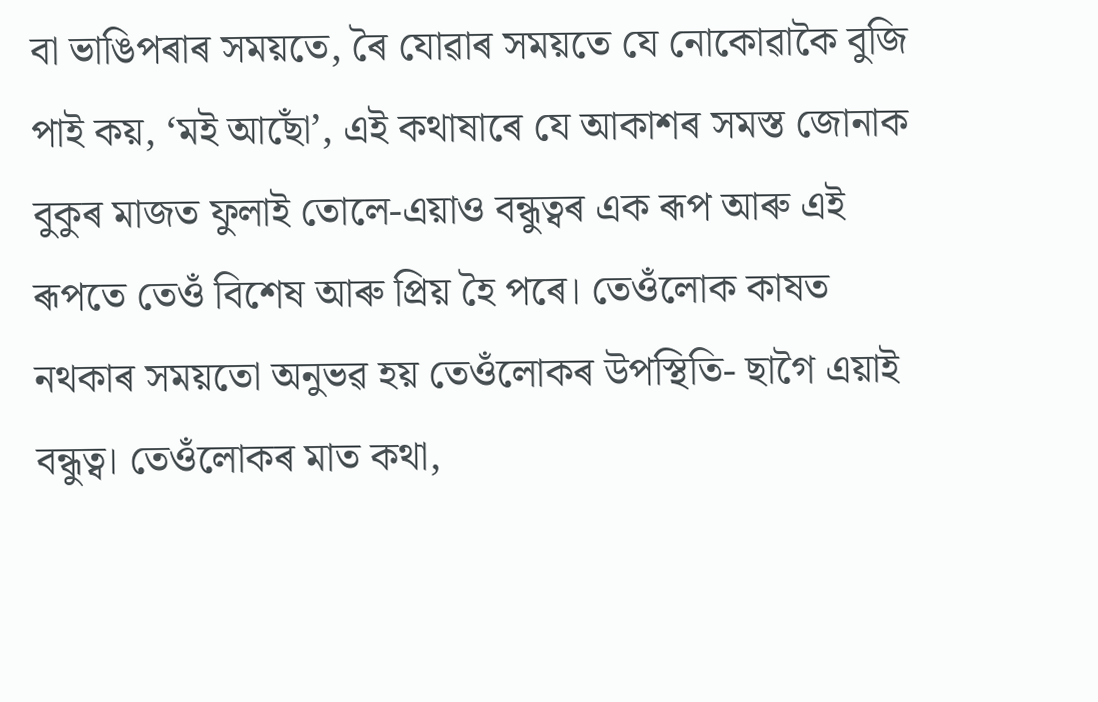বা ভাঙিপৰাৰ সময়তে, ৰৈ যোৱাৰ সময়তে যে নোকোৱাকৈ বুজি পাই কয়, ‘মই আছোঁ’, এই কথাষাৰে যে আকাশৰ সমস্ত জোনাক বুকুৰ মাজত ফুলাই তোলে-এয়াও বন্ধুত্বৰ এক ৰূপ আৰু এই ৰূপতে তেওঁ বিশেষ আৰু প্ৰিয় হৈ পৰে। তেওঁলোক কাষত নথকাৰ সময়তো অনুভৱ হয় তেওঁলোকৰ উপস্থিতি- ছাগৈ এয়াই বন্ধুত্ব। তেওঁলোকৰ মাত কথা,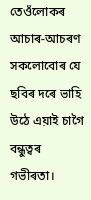তেওঁলোকৰ আচাৰ-আচৰণ সকলোবোৰ যে ছবিৰ দৰে ভাহি উঠে এয়াই চাগৈ বন্ধুত্বৰ গভীৰতা।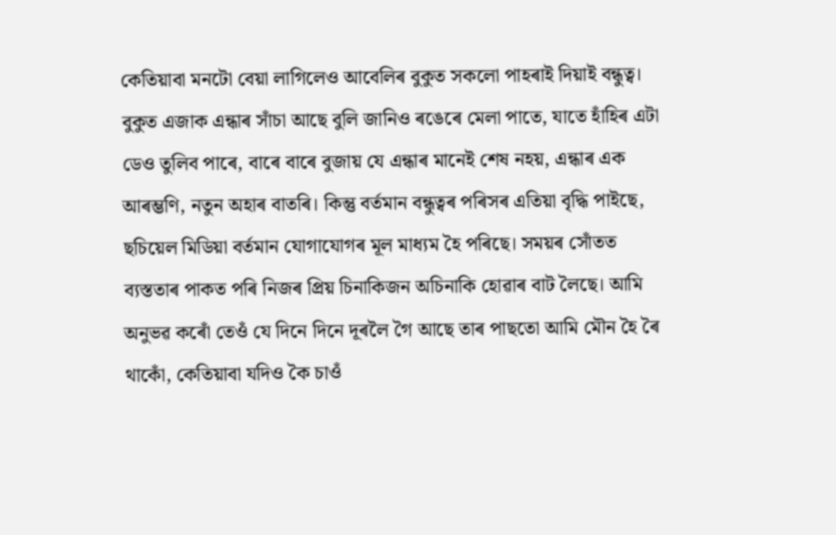কেতিয়াবা মনটো বেয়া লাগিলেও আবেলিৰ বুকুত সকলো পাহৰাই দিয়াই বন্ধুত্ব। বুকুত এজাক এন্ধাৰ সাঁচা আছে বুলি জানিও ৰঙেৰে মেলা পাতে, যাতে হাঁহিৰ এটা ডেও তুলিব পাৰে, বাৰে বাৰে বুজায় যে এন্ধাৰ মানেই শেষ নহয়, এন্ধাৰ এক আৰম্ভণি, নতুন অহাৰ বাতৰি। কিন্তু বৰ্তমান বন্ধুত্বৰ পৰিসৰ এতিয়া বৃদ্ধি পাইছে, ছচিয়েল মিডিয়া বৰ্তমান যোগাযোগৰ মূল মাধ্যম হৈ পৰিছে। সময়ৰ সোঁতত ব্যস্ততাৰ পাকত পৰি নিজৰ প্ৰিয় চিনাকিজন অচিনাকি হোৱাৰ বাট লৈছে। আমি অনুভৱ কৰোঁ তেওঁ যে দিনে দিনে দূৰলৈ গৈ আছে তাৰ পাছতো আমি মৌন হৈ ৰৈ থাকোঁ, কেতিয়াবা যদিও কৈ চাওঁ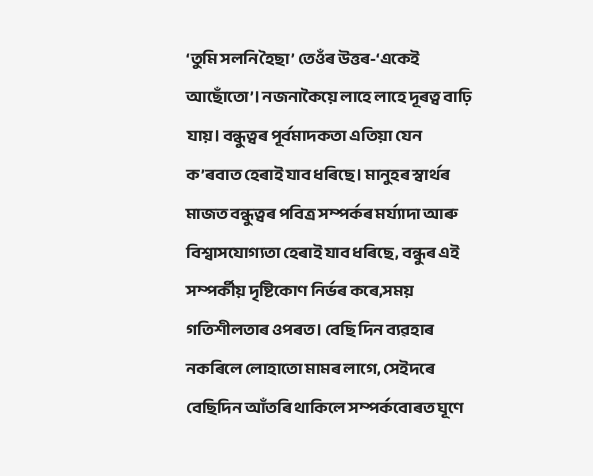‘তুমি সলনি হৈছা’ তেওঁৰ উত্তৰ-‘একেই আছোঁতো’। নজনাকৈয়ে লাহে লাহে দূৰত্ব বাঢ়ি যায়। বন্ধুত্বৰ পূৰ্বমাদকতা এতিয়া যেন ক’ৰবাত হেৰাই যাব ধৰিছে। মানুহৰ স্বাৰ্থৰ মাজত বন্ধুত্বৰ পবিত্ৰ সম্পৰ্কৰ মৰ্য্যাদা আৰু বিশ্বাসযোগ্যতা হেৰাই যাব ধৰিছে, বন্ধুৰ এই সম্পৰ্কীয় দৃষ্টিকোণ নিৰ্ভৰ কৰে,সময় গতিশীলতাৰ ওপৰত। বেছি দিন ব্যৱহাৰ নকৰিলে লোহাতো মামৰ লাগে, সেইদৰে বেছিদিন আঁতৰি থাকিলে সম্পৰ্কবোৰত ঘূণে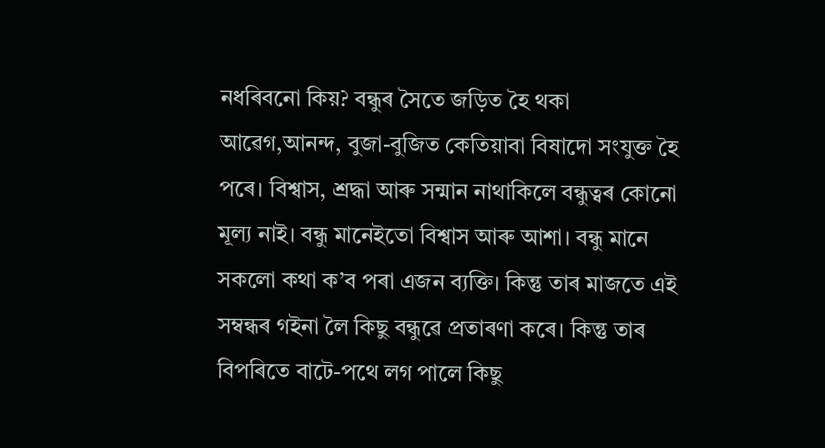নধৰিবনো কিয়? বন্ধুৰ সৈতে জড়িত হৈ থকা আৱেগ,আনন্দ, বুজা-বুজিত কেতিয়াবা বিষাদো সংযুক্ত হৈ পৰে। বিশ্বাস, শ্ৰদ্ধা আৰু সন্মান নাথাকিলে বন্ধুত্বৰ কোনো মূল্য নাই। বন্ধু মানেইতো বিশ্বাস আৰু আশা। বন্ধু মানে সকলো কথা ক’ব পৰা এজন ব্যক্তি। কিন্তু তাৰ মাজতে এই সম্বন্ধৰ গইনা লৈ কিছু বন্ধুৱে প্ৰতাৰণা কৰে। কিন্তু তাৰ বিপৰিতে বাটে-পথে লগ পালে কিছু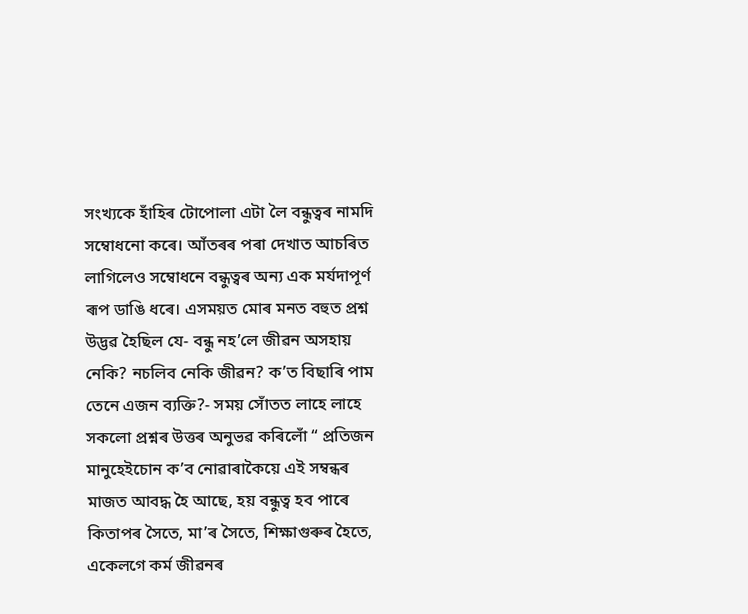সংখ্যকে হাঁহিৰ টোপোলা এটা লৈ বন্ধুত্বৰ নামদি সম্বোধনো কৰে। আঁতৰৰ পৰা দেখাত আচৰিত লাগিলেও সম্বোধনে বন্ধুত্বৰ অন্য এক মৰ্যদাপূৰ্ণ ৰূপ ডাঙি ধৰে। এসময়ত মোৰ মনত বহুত প্ৰশ্ন উদ্ভৱ হৈছিল যে- বন্ধু নহ’লে জীৱন অসহায় নেকি? নচলিব নেকি জীৱন? ক’ত বিছাৰি পাম তেনে এজন ব্যক্তি?- সময় সোঁতত লাহে লাহে সকলো প্ৰশ্নৰ উত্তৰ অনুভৱ কৰিলোঁ “ প্ৰতিজন মানুহেইচোন ক’ব নোৱাৰাকৈয়ে এই সম্বন্ধৰ মাজত আবদ্ধ হৈ আছে, হয় বন্ধুত্ব হব পাৰে কিতাপৰ সৈতে, মা’ৰ সৈতে, শিক্ষাগুৰুৰ হৈতে, একেলগে কৰ্ম জীৱনৰ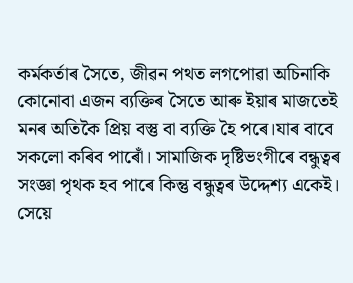কৰ্মকৰ্তাৰ সৈতে, জীৱন পথত লগপোৱা অচিনাকি কোনোবা এজন ব্যক্তিৰ সৈতে আৰু ইয়াৰ মাজতেই মনৰ অতিকৈ প্ৰিয় বস্তু বা ব্যক্তি হৈ পৰে।যাৰ বাবে সকলো কৰিব পাৰোঁ। সামাজিক দৃষ্টিভংগীৰে বন্ধুত্বৰ সংজ্ঞা পৃথক হব পাৰে কিন্তু বন্ধুত্বৰ উদ্দেশ্য একেই।
সেয়ে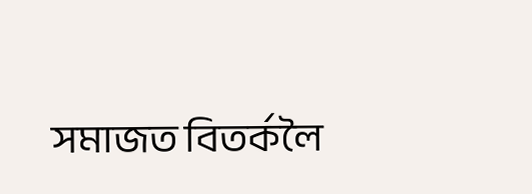সমাজত বিতৰ্কলৈ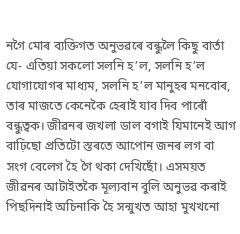নগৈ মোৰ ব্যক্তিগত অনুভৱৰে বন্ধুলৈ কিছু বাৰ্তা যে- এতিয়া সকলো সলনি হ’ল, সলনি হ’ল যোগাযোগৰ মাধ্যম, সলনি হ’ল মানুহৰ মনবোৰ, তাৰ মাজতে কেনেকৈ হেৰাই যাব দিব পাৰোঁ বন্ধুত্বক। জীৱনৰ জখলা ডাল বগাই যিমানেই আগ বাঢ়িছো প্ৰতিটো স্তৰতে আপোন জনৰ লগ বা সংগ বেলেগ হৈ গৈ থকা দেখিছোঁ। এসময়ত জীৱনৰ আটাইতকৈ মূল্যবান বুলি অনুভৱ কৰাই পিছদিনাই অচিনাকি হৈ সন্মুখত আহা মুখখনো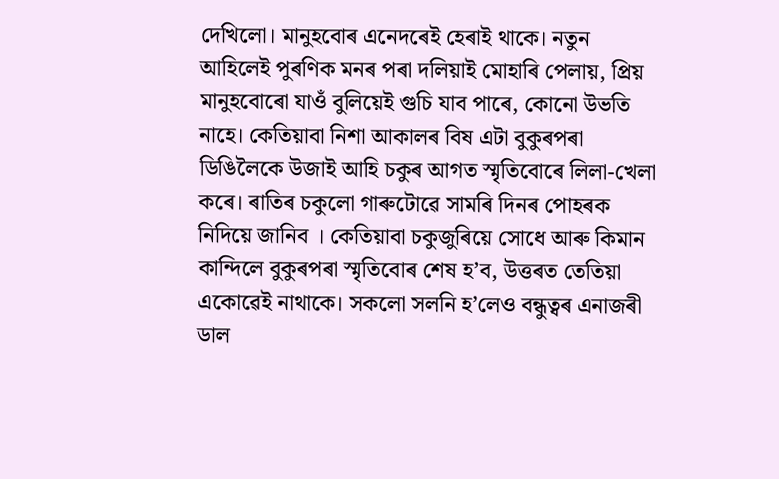দেখিলো। মানুহবোৰ এনেদৰেই হেৰাই থাকে। নতুন আহিলেই পুৰণিক মনৰ পৰা দলিয়াই মোহাৰি পেলায়, প্ৰিয় মানুহবোৰো যাওঁ বুলিয়েই গুচি যাব পাৰে, কোনো উভতি নাহে। কেতিয়াবা নিশা আকালৰ বিষ এটা বুকুৰপৰা ডিঙিলৈকে উজাই আহি চকুৰ আগত স্মৃতিবোৰে লিলা-খেলা কৰে। ৰাতিৰ চকুলো গাৰুটোৱে সামৰি দিনৰ পোহৰক নিদিয়ে জানিব । কেতিয়াবা চকুজুৰিয়ে সোধে আৰু কিমান কান্দিলে বুকুৰপৰা স্মৃতিবোৰ শেষ হ’ব, উত্তৰত তেতিয়া একোৱেই নাথাকে। সকলো সলনি হ’লেও বন্ধুত্বৰ এনাজৰী ডাল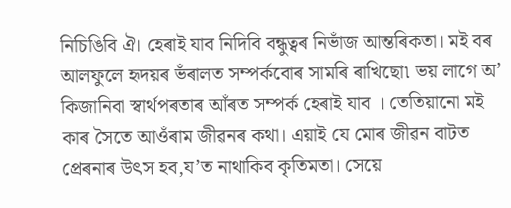নিচিঙিবি ঐ। হেৰাই যাব নিদিবি বন্ধুত্বৰ নিভাঁজ আন্তৰিকতা। মই বৰ আলফুলে হৃদয়ৰ ভঁৰালত সম্পৰ্কবোৰ সামৰি ৰাখিছো৷ ভয় লাগে অ’ কিজানিবা স্বাৰ্থপৰতাৰ আঁৰত সম্পৰ্ক হেৰাই যাব । তেতিয়ানো মই কাৰ সৈতে আওঁৰাম জীৱনৰ কথা। এয়াই যে মোৰ জীৱন বাটত প্ৰেৰনাৰ উৎস হব,য’ত নাথাকিব কৃতিমতা। সেয়ে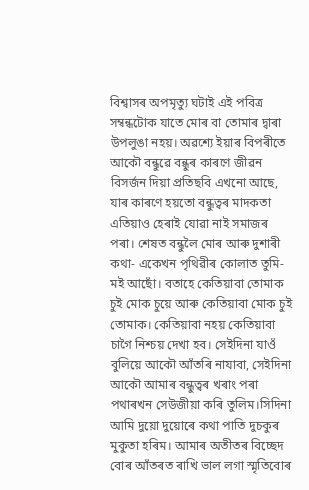বিশ্বাসৰ অপমৃত্যু ঘটাই এই পবিত্ৰ সম্বন্ধটোক যাতে মোৰ বা তোমাৰ দ্বাৰা উপলুঙা নহয়। অৱশ্যে ইয়াৰ বিপৰীতে আকৌ বন্ধুৱে বন্ধুৰ কাৰণে জীৱন বিসৰ্জন দিয়া প্ৰতিছবি এখনো আছে, যাৰ কাৰণে হয়তো বন্ধুত্বৰ মাদকতা এতিয়াও হেৰাই যোৱা নাই সমাজৰ পৰা। শেষত বন্ধুলৈ মোৰ আৰু দুশাৰী কথা- একেখন পৃথিৱীৰ কোলাত তুমি-মই আছোঁ। বতাহে কেতিয়াবা তোমাক চুই মোক চুয়ে আৰু কেতিয়াবা মোক চুই তোমাক। কেতিয়াবা নহয় কেতিয়াবা চাগৈ নিশ্চয় দেখা হব। সেইদিনা যাওঁ বুলিয়ে আকৌ আঁতৰি নাযাবা, সেইদিনা আকৌ আমাৰ বন্ধুত্বৰ খৰাং পৰা পথাৰখন সেউজীয়া কৰি তুলিম।সিদিনা আমি দুয়ো দুয়োৰে কথা পাতি দুচকুৰ মুকুতা হৰিম। আমাৰ অতীতৰ বিচ্ছেদ বোৰ আঁতৰত ৰাখি ভাল লগা স্মৃতিবোৰ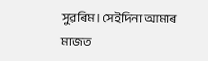সুৱৰিম। সেইদিনা আমাৰ মাজত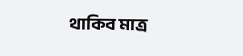থাকিব মাত্র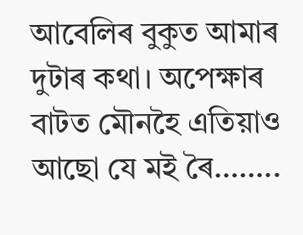আবেলিৰ বুকুত আমাৰ দুটাৰ কথা। অপেক্ষাৰ বাটত মৌনহৈ এতিয়াও আছো যে মই ৰৈ……..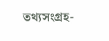তথ্যসংগ্ৰহ-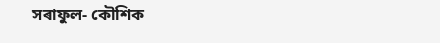সৰাফুল- কৌশিক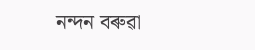নন্দন বৰুৱা